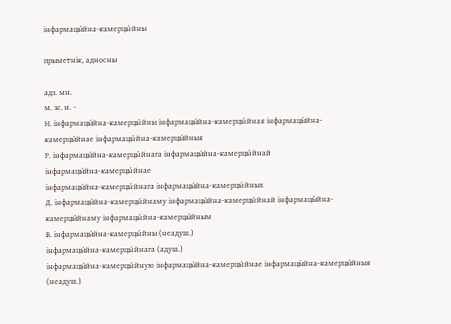інфармацы́йна-камерцы́йны

прыметнік, адносны

адз. мн.
м. ж. н. -
Н. інфармацы́йна-камерцы́йны інфармацы́йна-камерцы́йная інфармацы́йна-камерцы́йнае інфармацы́йна-камерцы́йныя
Р. інфармацы́йна-камерцы́йнага інфармацы́йна-камерцы́йнай
інфармацы́йна-камерцы́йнае
інфармацы́йна-камерцы́йнага інфармацы́йна-камерцы́йных
Д. інфармацы́йна-камерцы́йнаму інфармацы́йна-камерцы́йнай інфармацы́йна-камерцы́йнаму інфармацы́йна-камерцы́йным
В. інфармацы́йна-камерцы́йны (неадуш.)
інфармацы́йна-камерцы́йнага (адуш.)
інфармацы́йна-камерцы́йную інфармацы́йна-камерцы́йнае інфармацы́йна-камерцы́йныя (неадуш.)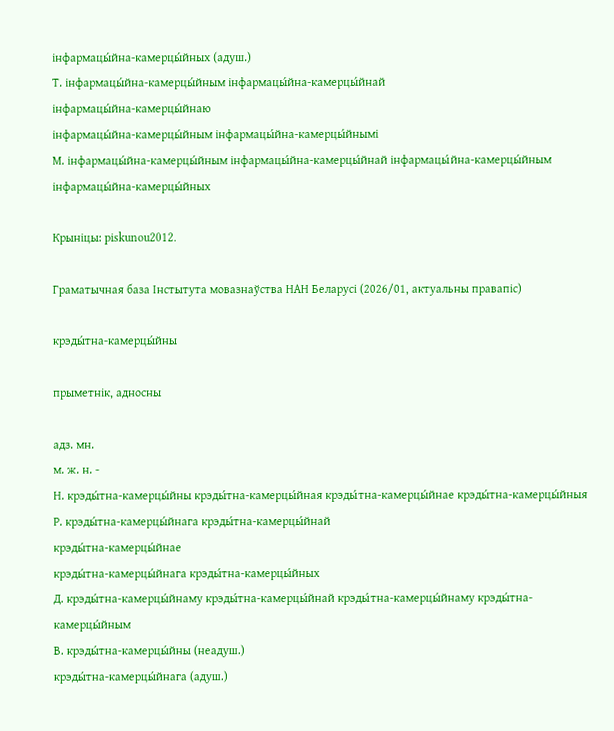інфармацы́йна-камерцы́йных (адуш.)
Т. інфармацы́йна-камерцы́йным інфармацы́йна-камерцы́йнай
інфармацы́йна-камерцы́йнаю
інфармацы́йна-камерцы́йным інфармацы́йна-камерцы́йнымі
М. інфармацы́йна-камерцы́йным інфармацы́йна-камерцы́йнай інфармацы́йна-камерцы́йным інфармацы́йна-камерцы́йных

Крыніцы: piskunou2012.

Граматычная база Інстытута мовазнаўства НАН Беларусі (2026/01, актуальны правапіс)

крэды́тна-камерцы́йны

прыметнік, адносны

адз. мн.
м. ж. н. -
Н. крэды́тна-камерцы́йны крэды́тна-камерцы́йная крэды́тна-камерцы́йнае крэды́тна-камерцы́йныя
Р. крэды́тна-камерцы́йнага крэды́тна-камерцы́йнай
крэды́тна-камерцы́йнае
крэды́тна-камерцы́йнага крэды́тна-камерцы́йных
Д. крэды́тна-камерцы́йнаму крэды́тна-камерцы́йнай крэды́тна-камерцы́йнаму крэды́тна-камерцы́йным
В. крэды́тна-камерцы́йны (неадуш.)
крэды́тна-камерцы́йнага (адуш.)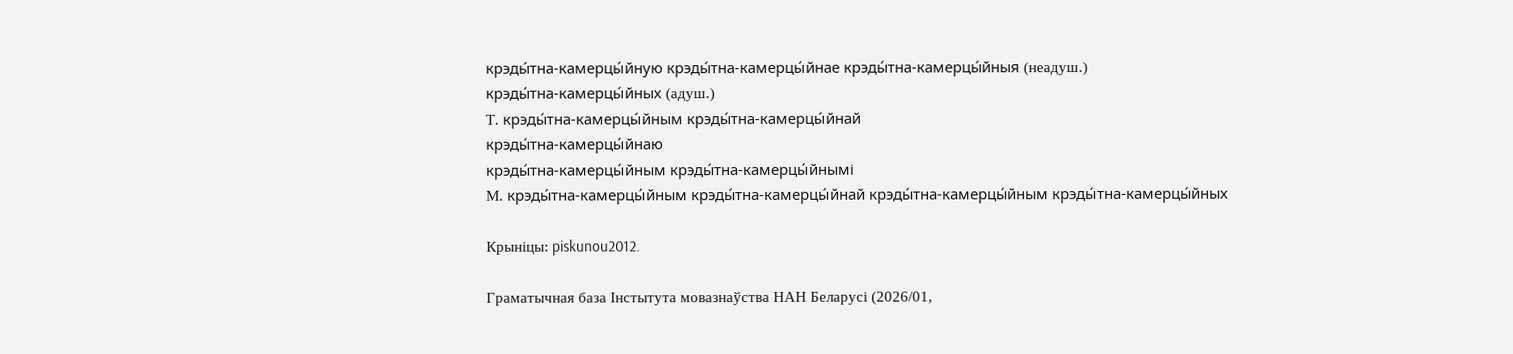крэды́тна-камерцы́йную крэды́тна-камерцы́йнае крэды́тна-камерцы́йныя (неадуш.)
крэды́тна-камерцы́йных (адуш.)
Т. крэды́тна-камерцы́йным крэды́тна-камерцы́йнай
крэды́тна-камерцы́йнаю
крэды́тна-камерцы́йным крэды́тна-камерцы́йнымі
М. крэды́тна-камерцы́йным крэды́тна-камерцы́йнай крэды́тна-камерцы́йным крэды́тна-камерцы́йных

Крыніцы: piskunou2012.

Граматычная база Інстытута мовазнаўства НАН Беларусі (2026/01,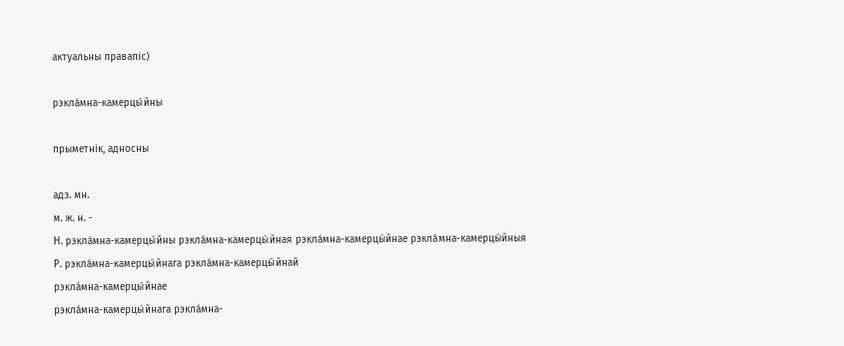актуальны правапіс)

рэкла́мна-камерцы́йны

прыметнік, адносны

адз. мн.
м. ж. н. -
Н. рэкла́мна-камерцы́йны рэкла́мна-камерцы́йная рэкла́мна-камерцы́йнае рэкла́мна-камерцы́йныя
Р. рэкла́мна-камерцы́йнага рэкла́мна-камерцы́йнай
рэкла́мна-камерцы́йнае
рэкла́мна-камерцы́йнага рэкла́мна-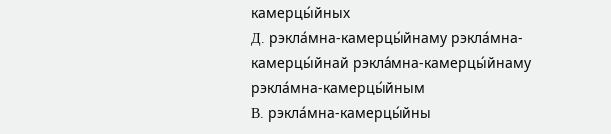камерцы́йных
Д. рэкла́мна-камерцы́йнаму рэкла́мна-камерцы́йнай рэкла́мна-камерцы́йнаму рэкла́мна-камерцы́йным
В. рэкла́мна-камерцы́йны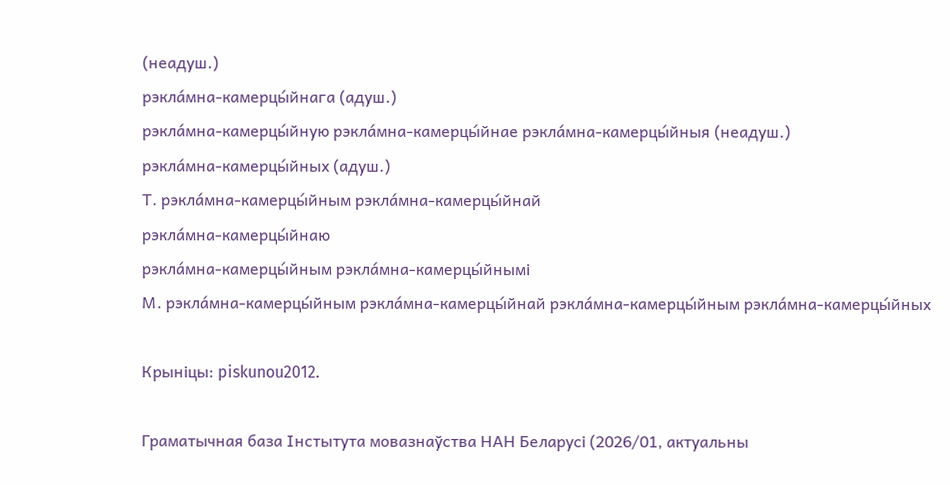(неадуш.)
рэкла́мна-камерцы́йнага (адуш.)
рэкла́мна-камерцы́йную рэкла́мна-камерцы́йнае рэкла́мна-камерцы́йныя (неадуш.)
рэкла́мна-камерцы́йных (адуш.)
Т. рэкла́мна-камерцы́йным рэкла́мна-камерцы́йнай
рэкла́мна-камерцы́йнаю
рэкла́мна-камерцы́йным рэкла́мна-камерцы́йнымі
М. рэкла́мна-камерцы́йным рэкла́мна-камерцы́йнай рэкла́мна-камерцы́йным рэкла́мна-камерцы́йных

Крыніцы: piskunou2012.

Граматычная база Інстытута мовазнаўства НАН Беларусі (2026/01, актуальны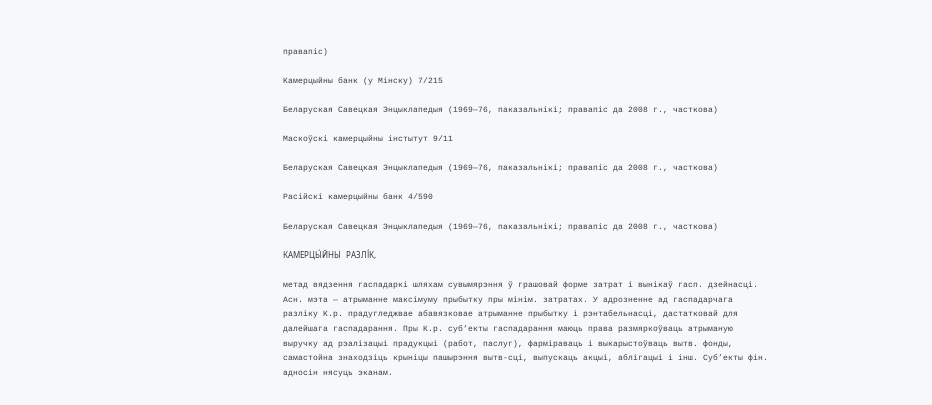правапіс)

Камерцыйны банк (у Мінску) 7/215

Беларуская Савецкая Энцыклапедыя (1969—76, паказальнікі; правапіс да 2008 г., часткова)

Маскоўскі камерцыйны інстытут 9/11

Беларуская Савецкая Энцыклапедыя (1969—76, паказальнікі; правапіс да 2008 г., часткова)

Расійскі камерцыйны банк 4/590

Беларуская Савецкая Энцыклапедыя (1969—76, паказальнікі; правапіс да 2008 г., часткова)

КАМЕРЦЫ́ЙНЫ РАЗЛІ́К,

метад вядзення гаспадаркі шляхам сувымярэння ў грашовай форме затрат і вынікаў гасп. дзейнасці. Асн. мэта — атрыманне максімуму прыбытку пры мінім. затратах. У адрозненне ад гаспадарчага разліку К.р. прадугледжвае абавязковае атрыманне прыбытку і рэнтабельнасці, дастатковай для далейшага гаспадарання. Пры К.р. суб’екты гаспадарання маюць права размяркоўваць атрыманую выручку ад рэалізацыі прадукцыі (работ, паслуг), фарміраваць і выкарыстоўваць вытв. фонды, самастойна знаходзіць крыніцы пашырэння вытв-сці, выпускаць акцыі, аблігацыі і інш. Суб’екты фін. адносін нясуць эканам.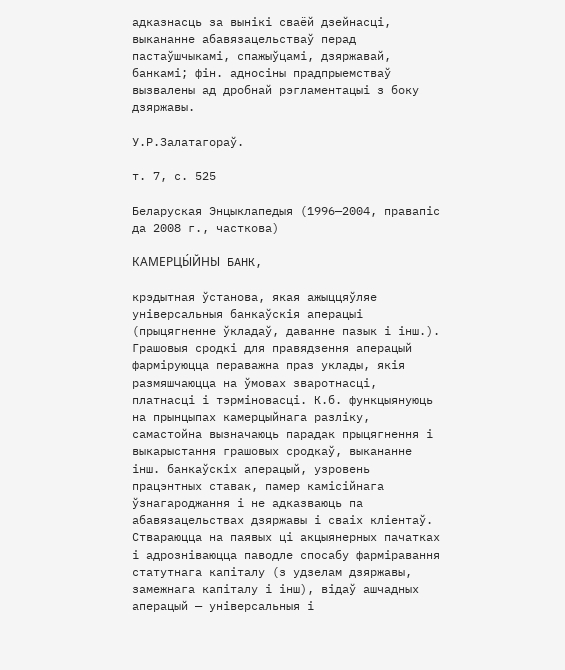адказнасць за вынікі сваёй дзейнасці, выкананне абавязацельстваў перад пастаўшчыкамі, спажыўцамі, дзяржавай, банкамі; фін. адносіны прадпрыемстваў вызвалены ад дробнай рэгламентацыі з боку дзяржавы.

У.Р.Залатагораў.

т. 7, с. 525

Беларуская Энцыклапедыя (1996—2004, правапіс да 2008 г., часткова)

КАМЕРЦЫ́ЙНЫ БАНК,

крэдытная ўстанова, якая ажыццяўляе універсальныя банкаўскія аперацыі (прыцягненне ўкладаў, даванне пазык і інш.). Грашовыя сродкі для правядзення аперацый фарміруюцца пераважна праз уклады, якія размяшчаюцца на ўмовах зваротнасці, платнасці і тэрміновасці. К.б. функцыянуюць на прынцыпах камерцыйнага разліку, самастойна вызначаюць парадак прыцягнення і выкарыстання грашовых сродкаў, выкананне інш. банкаўскіх аперацый, узровень працэнтных ставак, памер камісійнага ўзнагароджання і не адказваюць па абавязацельствах дзяржавы і сваіх кліентаў. Ствараюцца на паявых ці акцыянерных пачатках і адрозніваюцца паводле спосабу фарміравання статутнага капіталу (з удзелам дзяржавы, замежнага капіталу і інш), відаў ашчадных аперацый — універсальныя і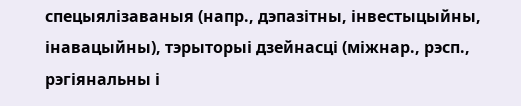спецыялізаваныя (напр., дэпазітны, інвестыцыйны, інавацыйны), тэрыторыі дзейнасці (міжнар., рэсп., рэгіянальны і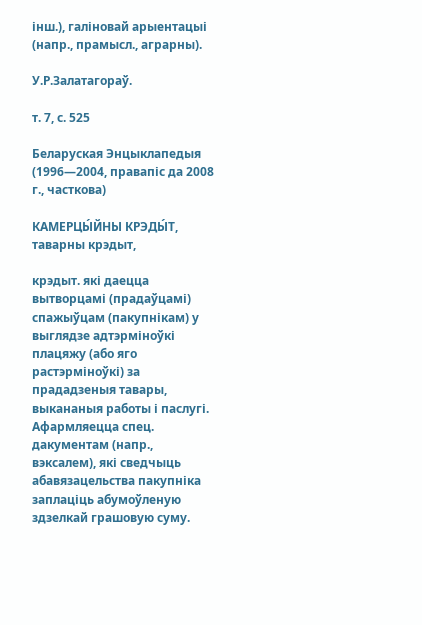інш.), галіновай арыентацыі (напр., прамысл., аграрны).

У.Р.Залатагораў.

т. 7, с. 525

Беларуская Энцыклапедыя (1996—2004, правапіс да 2008 г., часткова)

КАМЕРЦЫ́ЙНЫ КРЭДЫ́Т, таварны крэдыт,

крэдыт. які даецца вытворцамі (прадаўцамі) спажыўцам (пакупнікам) у выглядзе адтэрміноўкі плацяжу (або яго растэрміноўкі) за прададзеныя тавары, выкананыя работы і паслугі. Афармляецца спец. дакументам (напр., вэксалем), які сведчыць абавязацельства пакупніка заплаціць абумоўленую здзелкай грашовую суму.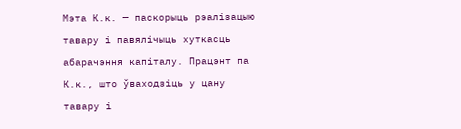Мэта К.к. — паскорыць рэалізацыю тавару і павялічыць хуткасць абарачэння капіталу. Працэнт па К.к., што ўваходзіць у цану тавару і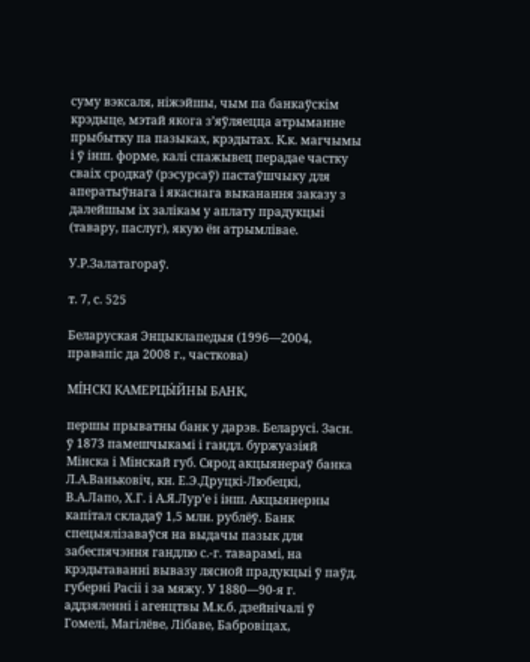суму вэксаля, ніжэйшы, чым па банкаўскім крэдыце, мэтай якога з’яўляецца атрыманне прыбытку па пазыках, крэдытах. К.к. магчымы і ў інш. форме, калі спажывец перадае частку сваіх сродкаў (рэсурсаў) пастаўшчыку для аператыўнага і якаснага выканання заказу з далейшым іх залікам у аплату прадукцыі (тавару, паслуг), якую ён атрымлівае.

У.Р.Залатагораў.

т. 7, с. 525

Беларуская Энцыклапедыя (1996—2004, правапіс да 2008 г., часткова)

МІ́НСКІ КАМЕРЦЫ́ЙНЫ БАНК,

першы прыватны банк у дарэв. Беларусі. Засн. ў 1873 памешчыкамі і гандл. буржуазіяй Мінска і Мінскай губ. Сярод акцыянераў банка Л.А.Ваньковіч, кн. Е.Э.Друцкі-Любецкі, В.А.Лапо, Х.Г. і А.Я.Лур’е і інш. Акцыянерны капітал складаў 1,5 млн. рублёў. Банк спецыялізаваўся на выдачы пазык для забеспячэння гандлю с.-г. таварамі, на крэдытаванні вывазу лясной прадукцыі ў паўд. губерні Расіі і за мяжу. У 1880—90-я г. аддзяленні і агенцтвы М.к.б. дзейнічалі ў Гомелі, Магілёве, Лібаве, Бабровіцах,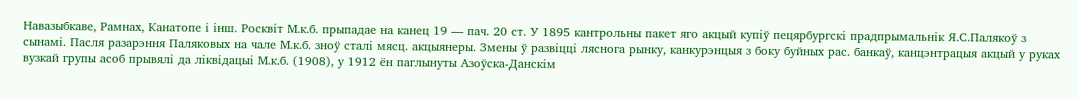Навазыбкаве, Рамнах, Канатопе і інш. Росквіт М.к.б. прыпадае на канец 19 — пач. 20 ст. У 1895 кантрольны пакет яго акцый купіў пецярбургскі прадпрымальнік Я.С.Палякоў з сынамі. Пасля разарэння Паляковых на чале М.к.б. зноў сталі мясц. акцыянеры. Змены ў развіцці ляснога рынку, канкурэнцыя з боку буйных рас. банкаў, канцэнтрацыя акцый у руках вузкай групы асоб прывялі да ліквідацыі М.к.б. (1908), у 1912 ён паглынуты Азоўска-Данскім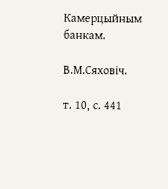Камерцыйным банкам.

В.М.Сяховіч.

т. 10, с. 441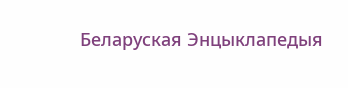Беларуская Энцыклапедыя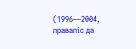(1996—2004, правапіс да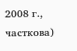2008 г., часткова)